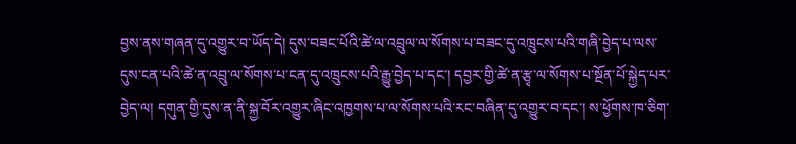བྱས་ནས་གཞན་དུ་འགྱུར་བ་ཡོད་དེ། དུས་བཟང་པོའི་ཚེ་ལ་འབྲུལ་ལ་སོགས་པ་བཟང་དུ་འཁྲུངས་པའི་གཞི་བྱེད་པ་ལས་དུས་ངན་པའི་ཚེ་ན་འབྲུ་ལ་སོགས་པ་ངན་དུ་འཁྲུངས་པའི་རྒྱུ་བྱེད་པ་དང་། དབྱར་གྱི་ཚེ་ན་རྩྭ་ལ་སོགས་པ་སྔོན་པོ་སྐྱེད་པར་བྱེད་ལ། དགུན་གྱི་དུས་ན་ནི་སྐྱ་བོར་འགྱུར་ཞིང་འཁྱགས་པ་ལ་སོགས་པའི་རང་བཞིན་དུ་འགྱུར་བ་དང་། ས་ཕྱོགས་ཁ་ཅིག་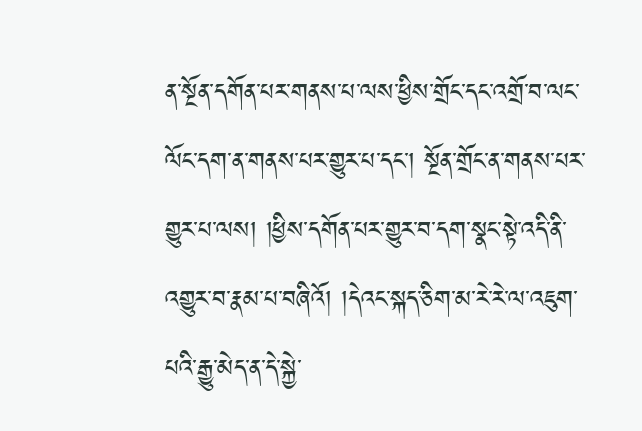ན་སྔོན་དགོན་པར་གནས་པ་ལས་ཕྱིས་གྲོང་དང་འགྲོ་བ་ལང་ལོང་དག་ན་གནས་པར་གྱུར་པ་དང་། སྔོན་གྲོང་ན་གནས་པར་གྱུར་པ་ལས། །ཕྱིས་དགོན་པར་གྱུར་བ་དག་སྣང་སྟེ་འདི་ནི་འགྱུར་བ་རྣམ་པ་བཞིའོ། །དེའང་སྐད་ཅིག་མ་རེ་རེ་ལ་འཇུག་པའི་རྒྱུ་མེད་ན་དེ་སྐྱེ་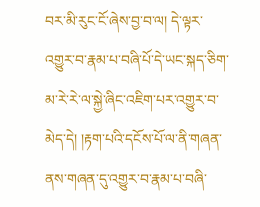བར་མི་རུང་ངོ་ཞེས་བྱ་བ་ལ། དེ་ལྟར་འགྱུར་བ་རྣམ་པ་བཞི་པོ་དེ་ཡང་སྐད་ཅིག་མ་རེ་རེ་ལ་སྐྱེ་ཞིང་འཇིག་པར་འགྱུར་བ་མེད་དེ། །རྟག་པའི་དངོས་པོ་ལ་ནི་གཞན་ནས་གཞན་དུ་འགྱུར་བ་རྣམ་པ་བཞི་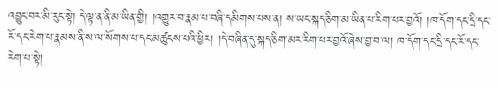འབྱུང་བར་མི་རུང་སྟེ། དེ་ལྟ་ན་ནི་མ་ཡིན་གྱི། །འགྱུར་བ་རྣམ་པ་བཞི་དམིགས་པས་ན། ས་ཡང་སྐད་ཅིག་མ་ཡིན་པ་རིག་པར་བྱའོ། །ཁ་དོག་དང་དྲི་དང་རོ་དང་རེག་པ་རྣམས་ནི་ས་ལ་སོགས་པ་དང་མཚུངས་པའི་ཕྱིར། །དེ་བཞིན་དུ་སྐད་ཅིག་མར་རིག་པར་བྱའོ་ཞེས་བྱ་བ་ལ། ཁ་དོག་དང་དྲི་དང་རོ་དང་རེག་པ་སྟེ།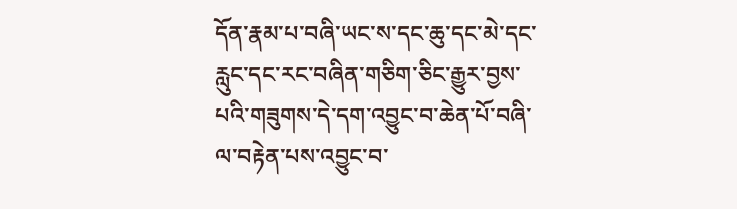དོན་རྣམ་པ་བཞི་ཡང་ས་དང་ཆུ་དང་མེ་དང་རླུང་དང་རང་བཞིན་གཅིག་ཅིང་རྒྱུར་བྱས་པའི་གཟུགས་དེ་དག་འབྱུང་བ་ཆེན་པོ་བཞི་ལ་བརྟེན་པས་འབྱུང་བ་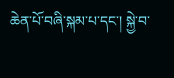ཆེན་པོ་བཞི་སྐམ་པ་དང་། སྐྱེ་བ་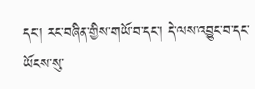དང་། རང་བཞིན་གྱིས་གཡོ་བ་དང་། དེ་ལས་འབྱུང་བ་དང་ཡོངས་སུ་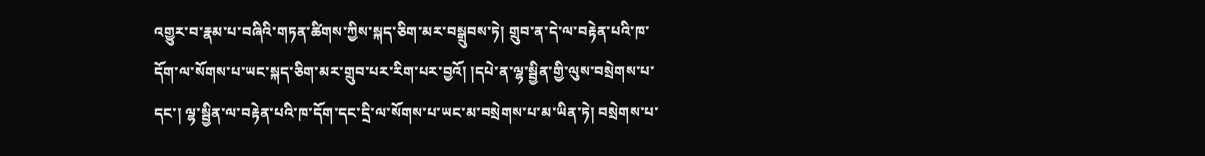འགྱུར་བ་རྣམ་པ་བཞིའི་གཏན་ཚིགས་ཀྱིས་སྐད་ཅིག་མར་བསྒྲུབས་ཏེ། གྲུབ་ན་དེ་ལ་བརྟེན་པའི་ཁ་དོག་ལ་སོགས་པ་ཡང་སྐད་ཅིག་མར་གྲུབ་པར་རིག་པར་བྱའོ། །དཔེ་ན་ལྷ་སྦྱིན་གྱི་ལུས་བསྲེགས་པ་དང་། ལྷ་སྦྱིན་ལ་བརྟེན་པའི་ཁ་དོག་དང་དྲི་ལ་སོགས་པ་ཡང་མ་བསྲེགས་པ་མ་ཡིན་ཏེ། བསྲེགས་པ་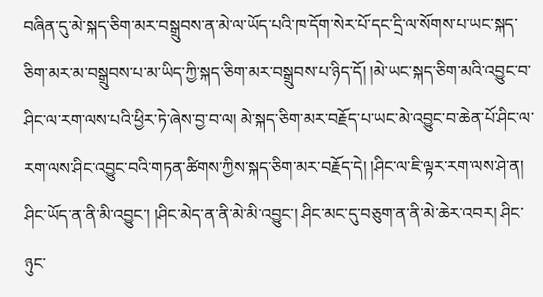བཞིན་དུ་མེ་སྐད་ཅིག་མར་བསྒྲུབས་ན་མེ་ལ་ཡོད་པའི་ཁ་དོག་སེར་པོ་དང་དྲི་ལ་སོགས་པ་ཡང་སྐད་ཅིག་མར་མ་བསྒྲུབས་པ་མ་ཡིད་ཀྱི་སྐད་ཅིག་མར་བསྒྲུབས་པ་ཉིད་དོ། །མེ་ཡང་སྐད་ཅིག་མའི་འབྱུང་བ་
ཤིང་ལ་རག་ལས་པའི་ཕྱིར་ཏེ་ཞེས་བྱ་བ་ལ། མེ་སྐད་ཅིག་མར་བརྗོད་པ་ཡང་མེ་འབྱུང་བ་ཆེན་པོ་ཤིང་ལ་རག་ལས་ཤིང་འབྱུང་བའི་གཏན་ཚིགས་ཀྱིས་སྐད་ཅིག་མར་བརྗོད་དེ། །ཤིང་ལ་ཇི་ལྟར་རག་ལས་ཤེ་ན། ཤིང་ཡོད་ན་ནི་མི་འབྱུང་། །ཤིང་མེད་ན་ནི་མེ་མི་འབྱུང་། ཤིང་མང་དུ་བཅུག་ན་ནི་མེ་ཆེར་འབར། ཤིང་ཉུང་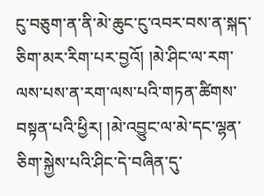ངུ་བཅུག་ན་ནི་མེ་ཆུང་ངུ་འབར་བས་ན་སྐད་ཅིག་མར་རིག་པར་བྱའོ། །མེ་ཤིང་ལ་རག་ལས་པས་ན་རག་ལས་པའི་གཏན་ཚིགས་བསྟན་པའི་ཕྱིར། །མེ་འབྱུང་ལ་མེ་དང་ལྷན་ཅིག་སྐྱེས་པའི་ཤིང་དེ་བཞིན་དུ་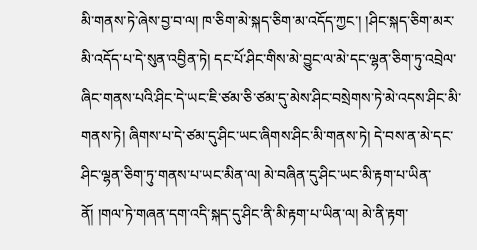མི་གནས་ཏེ་ཞེས་བྱ་བ་ལ། ཁ་ཅིག་མེ་སྐད་ཅིག་མ་འདོད་ཀྱང་། །ཤིང་སྐད་ཅིག་མར་མི་འདོད་པ་དེ་སུན་འབྱིན་ཏེ། དང་པོ་ཤིང་གིས་མེ་བྱུང་ལ་མེ་དང་ལྷན་ཅིག་ཏུ་འབྲེལ་ཞིང་གནས་པའི་ཤིང་དེ་ཡང་ཇི་ཙམ་ཅི་ཙམ་དུ་མེས་ཤིང་བསྲེགས་ཏེ་མེ་འདས་ཤིང་མི་གནས་ཏེ། ཞིགས་པ་དེ་ཙམ་དུ་ཤིང་ཡང་ཞིགས་ཤིང་མི་གནས་ཏེ། དེ་བས་ན་མེ་དང་ཤིང་ལྷན་ཅིག་ཏུ་གནས་པ་ཡང་མིན་ལ། མེ་བཞིན་དུ་ཤིང་ཡང་མི་རྟག་པ་ཡིན་ནོ། །གལ་ཏེ་གཞན་དག་འདི་སྐད་དུ་ཤིང་ནི་མི་རྟག་པ་ཡིན་ལ། མེ་ནི་རྟག་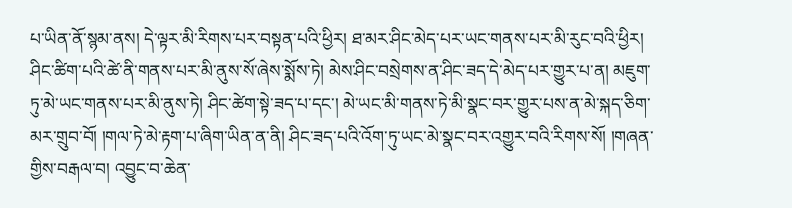པ་ཡིན་ནོ་སྙམ་ནས། དེ་ལྟར་མི་རིགས་པར་བསྟན་པའི་ཕྱིར། ཐ་མར་ཤིང་མེད་པར་ཡང་གནས་པར་མི་རུང་བའི་ཕྱིར། ཤིང་ཚིག་པའི་ཚེ་ནི་གནས་པར་མི་ནུས་སོ་ཞེས་སྨོས་ཏེ། མེས་ཤིང་བསྲེགས་ན་ཤིང་ཟད་དེ་མེད་པར་གྱུར་པ་ན། མཇུག་ཏུ་མེ་ཡང་གནས་པར་མི་ནུས་ཏེ། ཤིང་ཚེག་སྟེ་ཟད་པ་དང་། མེ་ཡང་མི་གནས་ཏེ་མི་སྣང་བར་གྱུར་པས་ན་མེ་སྐད་ཅིག་མར་གྲུབ་བོ། །གལ་ཏེ་མེ་རྟག་པ་ཞིག་ཡིན་ན་ནི། ཤིང་ཟད་པའི་འོག་ཏུ་ཡང་མེ་སྣང་བར་འགྱུར་བའི་རིགས་སོ། །གཞན་གྱིས་བརྒལ་བ། འབྱུང་བ་ཆེན་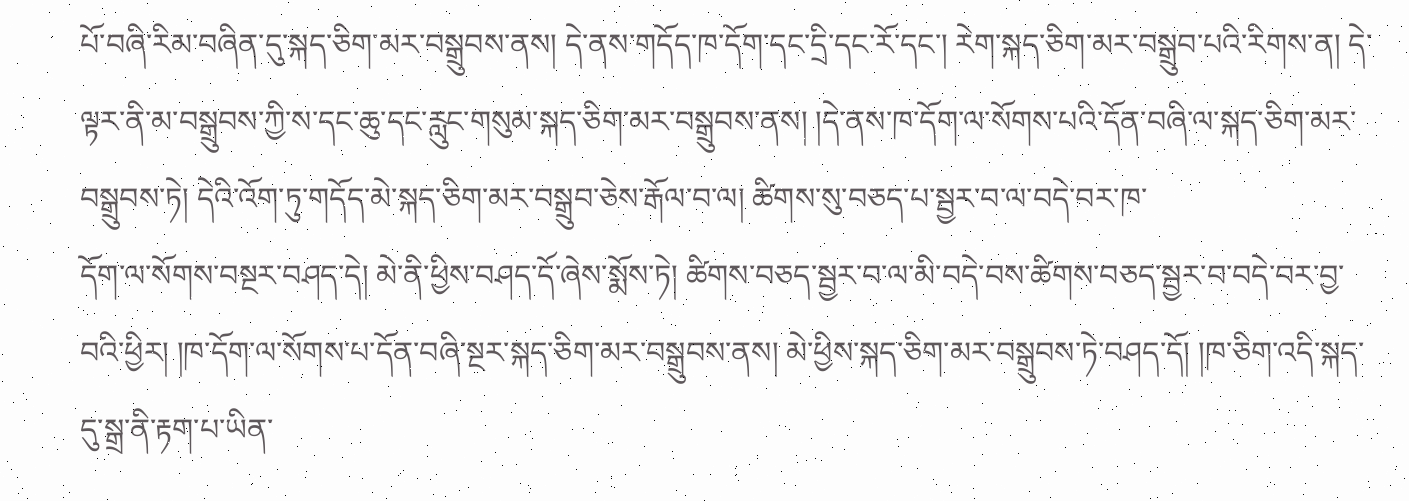པོ་བཞི་རིམ་བཞིན་དུ་སྐད་ཅིག་མར་བསྒྲུབས་ནས། དེ་ནས་གདོད་ཁ་དོག་དང་དྲི་དང་རོ་དང་། རེག་སྐད་ཅིག་མར་བསྒྲུབ་པའི་རིགས་ན། དེ་ལྟར་ནི་མ་བསྒྲུབས་ཀྱི་ས་དང་ཆུ་དང་རླུང་གསུམ་སྐད་ཅིག་མར་བསྒྲུབས་ནས། །དེ་ནས་ཁ་དོག་ལ་སོགས་པའི་དོན་བཞི་ལ་སྐད་ཅིག་མར་བསྒྲུབས་ཏེ། དེའི་འོག་ཏུ་གདོད་མེ་སྐད་ཅིག་མར་བསྒྲུབ་ཅེས་རྒོལ་བ་ལ། ཚིགས་སུ་བཅད་པ་སྦྱར་བ་ལ་བདེ་བར་ཁ་
དོག་ལ་སོགས་བསྔར་བཤད་དེ། མེ་ནི་ཕྱིས་བཤད་དོ་ཞེས་སྨོས་ཏེ། ཚིགས་བཅད་སྦྱར་བ་ལ་མི་བདེ་བས་ཚིགས་བཅད་སྦྱར་བ་བདེ་བར་བྱ་བའི་ཕྱིར། །ཁ་དོག་ལ་སོགས་པ་དོན་བཞི་སྔར་སྐད་ཅིག་མར་བསྒྲུབས་ནས། མེ་ཕྱིས་སྐད་ཅིག་མར་བསྒྲུབས་ཏེ་བཤད་དོ། །ཁ་ཅིག་འདི་སྐད་དུ་སྒྲ་ནི་རྟག་པ་ཡིན་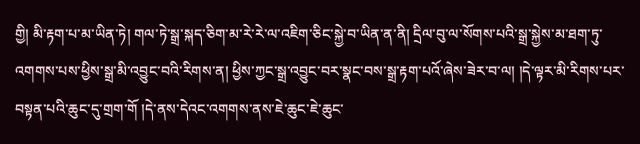གྱི། མི་རྟག་པ་མ་ཡིན་ཏེ། གལ་ཏེ་སྒྲ་སྐད་ཅིག་མ་རེ་རེ་ལ་འཇིག་ཅིང་སྐྱེ་བ་ཡིན་ན་ནི། དྲིལ་བུ་ལ་སོགས་པའི་སྒྲ་སྐྱེས་མ་ཐག་ཏུ་འགགས་པས་ཕྱིས་སྒྲ་མི་འབྱུང་བའི་རིགས་ན། ཕྱིས་ཀྱང་སྒྲ་འབྱུང་བར་སྣང་བས་སྒྲ་རྟག་པའོ་ཞེས་ཟེར་བ་ལ། །དེ་ལྟར་མི་རིགས་པར་བསྟན་པའི་ཆུང་དུ་གྲག་གོ །དེ་ནས་དེའང་འགགས་ནས་ཇེ་ཆུང་ཇེ་ཆུང་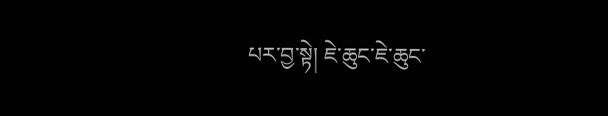པར་བྱ་སྟེ། ཇེ་ཆུང་ཇེ་ཆུང་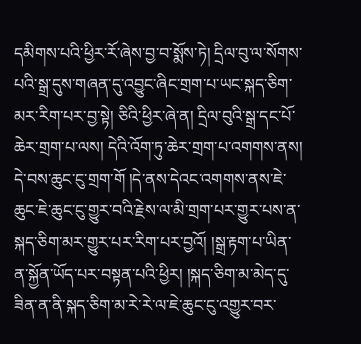དམིགས་པའི་ཕྱིར་རོ་ཞེས་བྱ་བ་སྨོས་ཏེ། དྲིལ་བུ་ལ་སོགས་པའི་སྒྲ་དུས་གཞན་དུ་འབྱུང་ཞིང་གྲག་པ་ཡང་སྐད་ཅིག་མར་རིག་པར་བྱ་སྟེ། ཅིའི་ཕྱིར་ཞེ་ན། དྲིལ་བུའི་སྒྲ་དང་པོ་ཆེར་གྲག་པ་ལས། དེའི་འོག་ཏུ་ཆེར་གྲག་པ་འགགས་ནས། དེ་བས་ཆུང་ངུ་གྲག་གོ །དེ་ནས་དེའང་འགགས་ནས་ཇེ་ཆུང་ཇེ་ཆུང་ངུ་གྱུར་བའི་རྗེས་ལ་མི་གྲག་པར་གྱུར་པས་ན་སྐད་ཅིག་མར་གྱུར་པར་རིག་པར་བྱའོ། །སྒྲ་རྟག་པ་ཡིན་ན་སྐྱོན་ཡོད་པར་བསྟན་པའི་ཕྱིར། །སྐད་ཅིག་མ་མེད་དུ་ཟིན་ན་ནི་སྐད་ཅིག་མ་རེ་རེ་ལ་ཇེ་ཆུང་ངུ་འགྱུར་བར་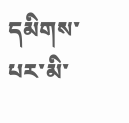དམིགས་པར་མི་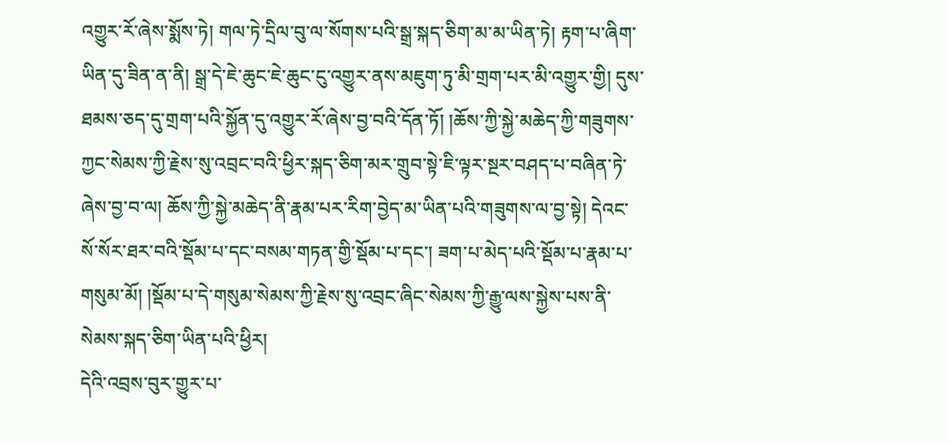འགྱུར་རོ་ཞེས་སྨོས་ཏེ། གལ་ཏེ་དྲིལ་བུ་ལ་སོགས་པའི་སྒྲ་སྐད་ཅིག་མ་མ་ཡིན་ཏེ། རྟག་པ་ཞིག་ཡིན་དུ་ཟིན་ན་ནི། སྒྲ་དེ་ཇེ་ཆུང་ཇེ་ཆུང་ངུ་འགྱུར་ནས་མཇུག་ཏུ་མི་གྲག་པར་མི་འགྱུར་གྱི། དུས་ཐམས་ཅད་དུ་གྲག་པའི་སྐྱོན་དུ་འགྱུར་རོ་ཞེས་བྱ་བའི་དོན་ཏོ། །ཆོས་ཀྱི་སྐྱེ་མཆེད་ཀྱི་གཟུགས་ཀྱང་སེམས་ཀྱི་རྗེས་སུ་འབྲང་བའི་ཕྱིར་སྐད་ཅིག་མར་གྲུབ་སྟེ་ཇི་ལྟར་སྔར་བཤད་པ་བཞིན་ཏེ་ཞེས་བྱ་བ་ལ། ཆོས་ཀྱི་སྐྱེ་མཆེད་ནི་རྣམ་པར་རིག་བྱེད་མ་ཡིན་པའི་གཟུགས་ལ་བྱ་སྟེ། དེའང་སོ་སོར་ཐར་བའི་སྡོམ་པ་དང་བསམ་གཏན་གྱི་སྡོམ་པ་དང་། ཟག་པ་མེད་པའི་སྡོམ་པ་རྣམ་པ་གསུམ་མོ། །སྡོམ་པ་དེ་གསུམ་སེམས་ཀྱི་རྗེས་སུ་འབྲང་ཞིང་སེམས་ཀྱི་རྒྱུ་ལས་སྐྱེས་པས་ནི་སེམས་སྐད་ཅིག་ཡིན་པའི་ཕྱིར།
དེའི་འབྲས་བུར་གྱུར་པ་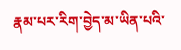རྣམ་པར་རིག་བྱེད་མ་ཡིན་པའི་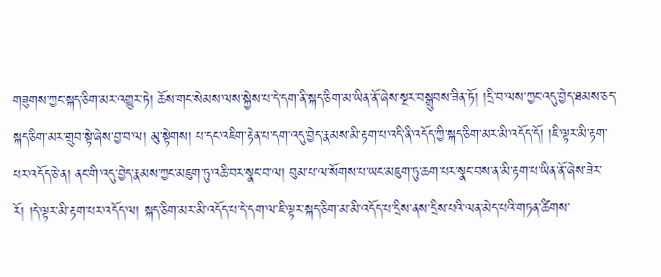གཟུགས་ཀྱང་སྐད་ཅིག་མར་འགྱུར་ཏེ། ཆོས་གང་སེམས་ལས་སྐྱེས་པ་དེ་དག་ནི་སྐད་ཅིག་མ་ཡིན་ནོ་ཞེས་སྔར་བསྒྲུབས་ཟིན་ཏོ། །དྲི་བ་ལས་ཀྱང་འདུ་བྱེད་ཐམས་ཅད་སྐད་ཅིག་མར་གྲུབ་སྟེ་ཞེས་བྱ་བ་ལ། མུ་སྟེགས། པ་དང་འཇིག་རྟེན་པ་དག་འདུ་བྱེད་རྣམས་མི་རྟག་པ་འདི་ནི་འདོད་ཀྱི་སྐད་ཅིག་མར་མི་འདོད་དོ། །ཇི་ལྟར་མི་རྟག་པར་འདོད་ཅེ་ན། ནང་གི་འདུ་བྱེད་རྣམས་ཀྱང་མཇུག་ཏུ་འཆི་བར་སྣང་བ་ལ། བུམ་པ་ལ་སོགས་པ་ཡང་མཇུག་ཏུ་ཆག་པར་སྣང་བས་ན་མི་རྟག་པ་ཡིན་ནོ་ཞེས་ཟེར་རོ། །དེ་ལྟར་མི་རྟག་པར་འདོད་ལ། སྐད་ཅིག་མར་མི་འདོད་པ་དེ་དག་ལ་ཇི་ལྟར་སྐད་ཅིག་མ་མི་འདོད་པ་དྲིས་ནས་དྲིས་པའི་ལན་མེད་པའི་གཏན་ཚིགས་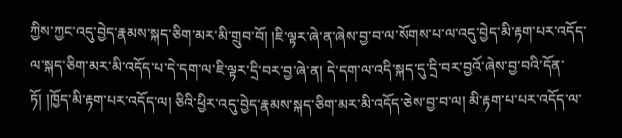ཀྱིས་ཀྱང་འདུ་བྱེད་རྣམས་སྐད་ཅིག་མར་མི་གྲུབ་བོ། །ཇི་ལྟར་ཞེ་ན་ཞེས་བྱ་བ་ལ་སོགས་པ་ལ་འདུ་བྱེད་མི་རྟག་པར་འདོད་ལ་སྐད་ཅིག་མར་མི་འདོད་པ་དེ་དག་ལ་ཇི་ལྟར་དྲི་བར་བྱ་ཞེ་ན། དེ་དག་ལ་འདི་སྐད་དུ་དྲི་བར་བྱའོ་ཞེས་བྱ་བའི་དོན་ཏོ། །ཁྱོད་མི་རྟག་པར་འདོད་ལ། ཅིའི་ཕྱིར་འདུ་བྱེད་རྣམས་སྐད་ཅིག་མར་མི་འདོད་ཅེས་བྱ་བ་ལ། མི་རྟག་པ་པར་འདོད་ལ་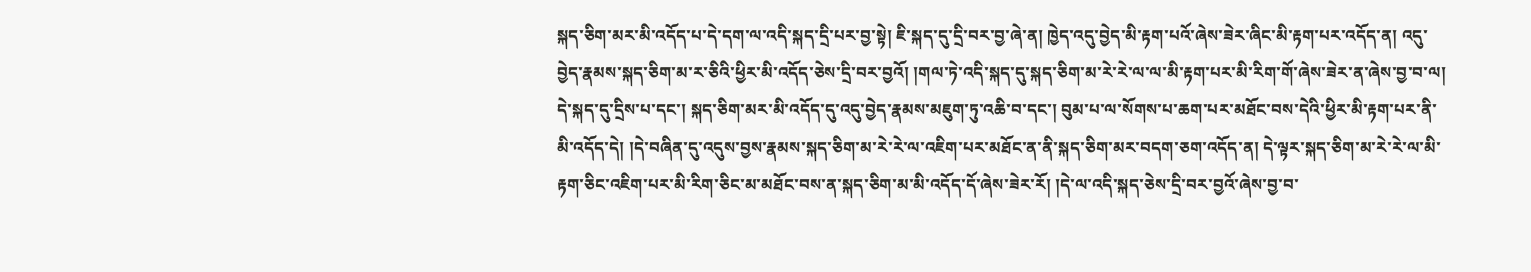སྐད་ཅིག་མར་མི་འདོད་པ་དེ་དག་ལ་འདི་སྐད་དྲི་པར་བྱ་སྟེ། ཇི་སྐད་དུ་དྲི་བར་བྱ་ཞེ་ན། ཁྱེད་འདུ་བྱེད་མི་རྟག་པའོ་ཞེས་ཟེར་ཞིང་མི་རྟག་པར་འདོད་ན། འདུ་བྱེད་རྣམས་སྐད་ཅིག་མ་ར་ཅིའི་ཕྱིར་མི་འདོད་ཅེས་དྲི་བར་བྱའོ། །གལ་ཏེ་འདི་སྐད་དུ་སྐད་ཅིག་མ་རེ་རེ་ལ་ལ་མི་རྟག་པར་མི་རིག་གོ་ཞེས་ཟེར་ན་ཞེས་བྱ་བ་ལ། དེ་སྐད་དུ་དྲིས་པ་དང་། སྐད་ཅིག་མར་མི་འདོད་དུ་འདུ་བྱེད་རྣམས་མཇུག་ཏུ་འཆི་བ་དང་། བུམ་པ་ལ་སོགས་པ་ཆག་པར་མཐོང་བས་དེའི་ཕྱིར་མི་རྟག་པར་ནི་མི་འདོད་དེ། །དེ་བཞིན་དུ་འདུས་བྱས་རྣམས་སྐད་ཅིག་མ་རེ་རེ་ལ་འཇིག་པར་མཐོང་ན་ནི་སྐད་ཅིག་མར་བདག་ཅག་འདོད་ན། དེ་ལྟར་སྐད་ཅིག་མ་རེ་རེ་ལ་མི་རྟག་ཅིང་འཇིག་པར་མི་རིག་ཅིང་མ་མཐོང་བས་ན་སྐད་ཅིག་མ་མི་འདོད་དོ་ཞེས་ཟེར་རོ། །དེ་ལ་འདི་སྐད་ཅེས་དྲི་བར་བྱའོ་ཞེས་བྱ་བ་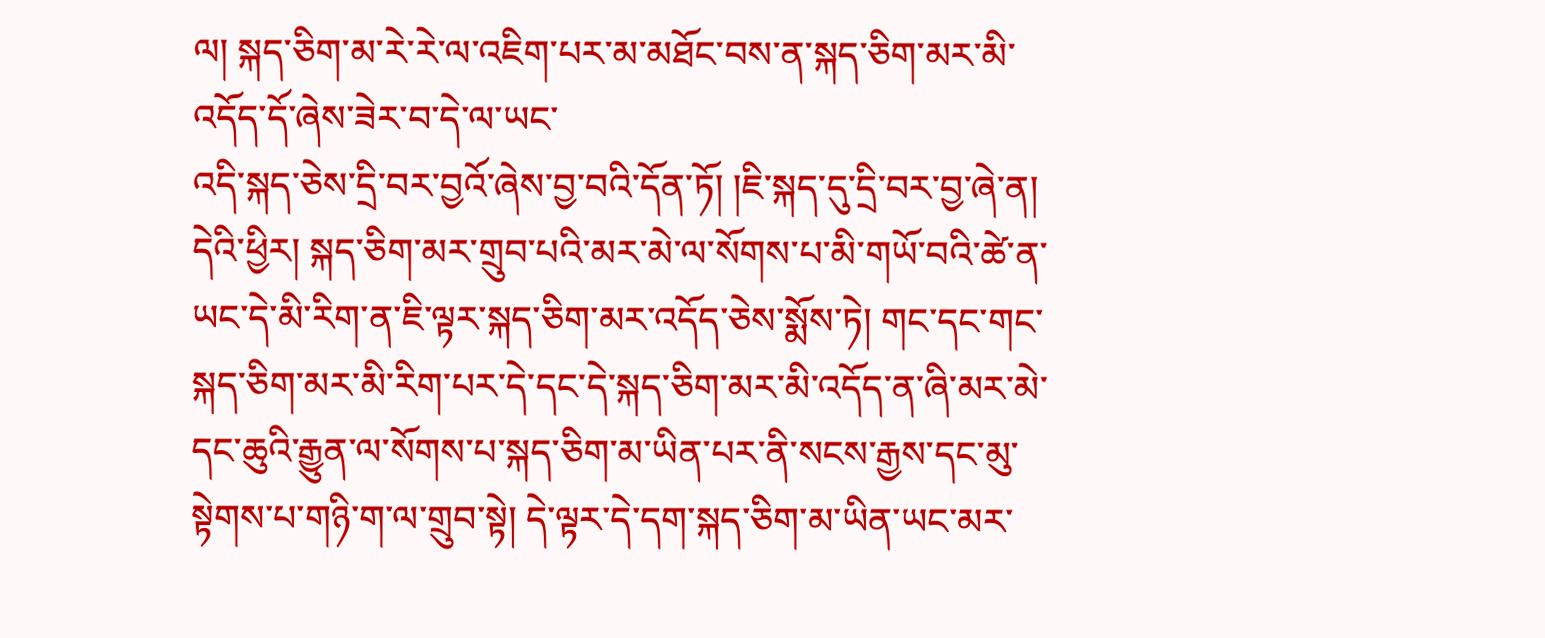ལ། སྐད་ཅིག་མ་རེ་རེ་ལ་འཇིག་པར་མ་མཐོང་བས་ན་སྐད་ཅིག་མར་མི་འདོད་དོ་ཞེས་ཟེར་བ་དེ་ལ་ཡང་
འདི་སྐད་ཅེས་དྲི་བར་བྱའོ་ཞེས་བྱ་བའི་དོན་ཏོ། །ཇི་སྐད་དུ་དྲི་བར་བྱ་ཞེ་ན། དེའི་ཕྱིར། སྐད་ཅིག་མར་གྲུབ་པའི་མར་མེ་ལ་སོགས་པ་མི་གཡོ་བའི་ཚེ་ན་ཡང་དེ་མི་རིག་ན་ཇི་ལྟར་སྐད་ཅིག་མར་འདོད་ཅེས་སྨོས་ཏེ། གང་དང་གང་སྐད་ཅིག་མར་མི་རིག་པར་དེ་དང་དེ་སྐད་ཅིག་མར་མི་འདོད་ན་ཞི་མར་མེ་དང་ཆུའི་རྒྱུན་ལ་སོགས་པ་སྐད་ཅིག་མ་ཡིན་པར་ནི་སངས་རྒྱས་དང་མུ་སྟེགས་པ་གཉི་ག་ལ་གྲུབ་སྟེ། དེ་ལྟར་དེ་དག་སྐད་ཅིག་མ་ཡིན་ཡང་མར་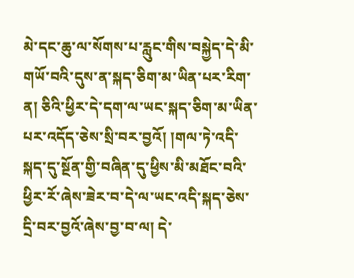མེ་དང་ཆུ་ལ་སོགས་པ་རླུང་གིས་བསྐྱེད་དེ་མི་གཡོ་བའི་དུས་ན་སྐད་ཅིག་མ་ཡིན་པར་རིག་ན། ཅིའི་ཕྱིར་དེ་དག་ལ་ཡང་སྐད་ཅིག་མ་ཡིན་པར་འདོད་ཅེས་སྲི་བར་བྱའོ། །གལ་ཏེ་འདི་སྐད་དུ་སྔོན་གྱི་བཞིན་དུ་ཕྱིས་མི་མཐོང་བའི་ཕྱིར་རོ་ཞེས་ཟེར་བ་དེ་ལ་ཡང་འདི་སྐད་ཅེས་དྲི་བར་བྱའོ་ཞེས་བྱ་བ་ལ། དེ་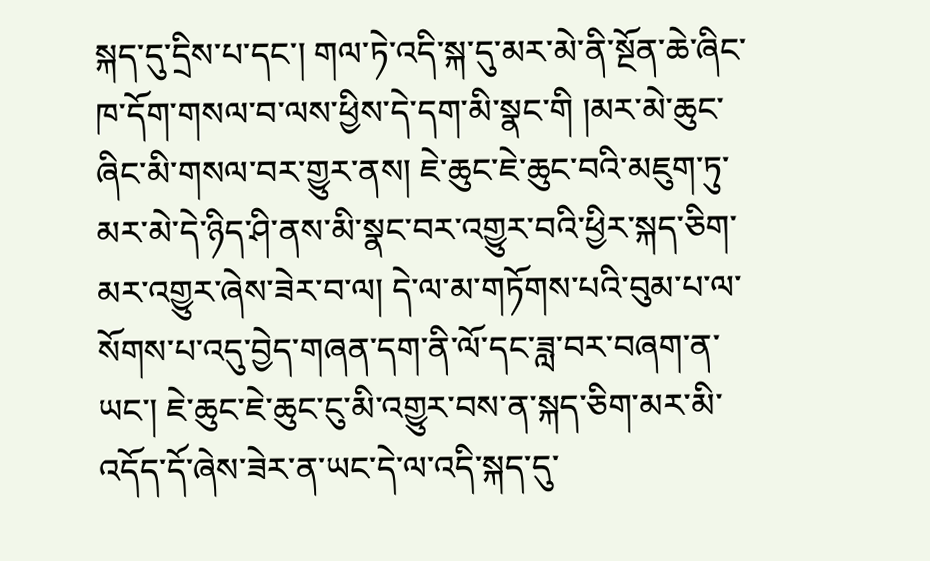སྐད་དུ་དྲིས་པ་དང་། གལ་ཏེ་འདི་སྐ་དུ་མར་མེ་ནི་སྔོན་ཆེ་ཞིང་ཁ་དོག་གསལ་བ་ལས་ཕྱིས་དེ་དག་མི་སྣང་གི །མར་མེ་ཆུང་ཞིང་མི་གསལ་བར་གྱུར་ནས། ཇེ་ཆུང་ཇེ་ཆུང་བའི་མཇུག་ཏུ་མར་མེ་དེ་ཉིད་ཤི་ནས་མི་སྣང་བར་འགྱུར་བའི་ཕྱིར་སྐད་ཅིག་མར་འགྱུར་ཞེས་ཟེར་བ་ལ། དེ་ལ་མ་གཏོགས་པའི་བུམ་པ་ལ་སོགས་པ་འདུ་བྱེད་གཞན་དག་ནི་ལོ་དང་ཟླ་བར་བཞག་ན་ཡང་། ཇེ་ཆུང་ཇེ་ཆུང་ངུ་མི་འགྱུར་བས་ན་སྐད་ཅིག་མར་མི་འདོད་དོ་ཞེས་ཟེར་ན་ཡང་དེ་ལ་འདི་སྐད་དུ་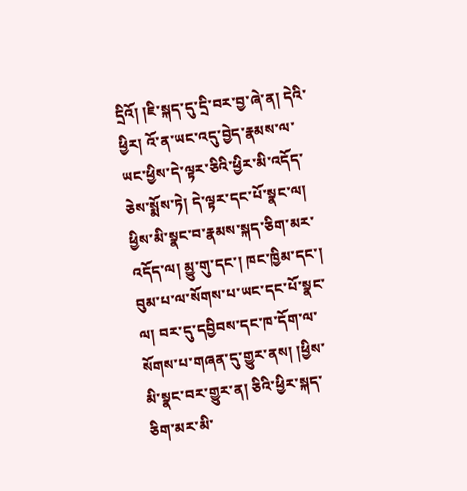དྲིའོ། །ཇི་སྐད་དུ་དྲི་བར་བྱ་ཞེ་ན། དེའི་ཕྱིར། འོ་ན་ཡང་འདུ་བྱེད་རྣམས་ལ་ཡང་ཕྱིས་དེ་ལྟར་ཅིའི་ཕྱིར་མི་འདོད་ཅེས་སྨོས་ཏེ། དེ་ལྟར་དང་པོ་སྣང་ལ། ཕྱིས་མི་སྣང་བ་རྣམས་སྐད་ཅིག་མར་འདོད་ལ། མྱུ་གུ་དང་། ཁང་ཁྱིམ་དང་། བུམ་པ་ལ་སོགས་པ་ཡང་དང་པོ་སྣང་ལ། བར་དུ་དབྱིབས་དང་ཁ་དོག་ལ་སོགས་པ་གཞན་དུ་གྱུར་ནས། །ཕྱིས་མི་སྣང་བར་གྱུར་ན། ཅིའི་ཕྱིར་སྐད་ཅིག་མར་མི་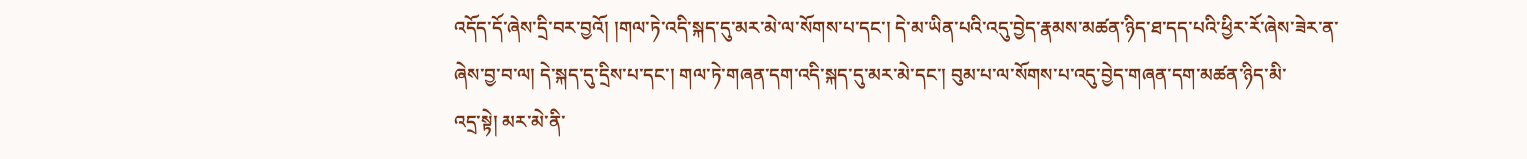འདོད་དོ་ཞེས་དྲི་བར་བྱའོ། །གལ་ཏེ་འདི་སྐད་དུ་མར་མེ་ལ་སོགས་པ་དང་། དེ་མ་ཡིན་པའི་འདུ་བྱེད་རྣམས་མཚན་ཉིད་ཐ་དད་པའི་ཕྱིར་རོ་ཞེས་ཟེར་ན་ཞེས་བྱ་བ་ལ། དེ་སྐད་དུ་དྲིས་པ་དང་། གལ་ཏེ་གཞན་དག་འདི་སྐད་དུ་མར་མེ་དང་། བུམ་པ་ལ་སོགས་པ་འདུ་བྱེད་གཞན་དག་མཚན་ཉིད་མི་
འདྲ་སྟེ། མར་མེ་ནི་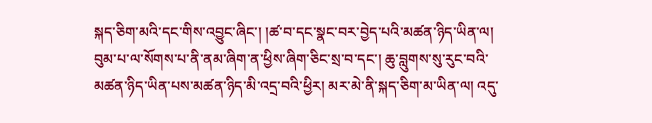སྐད་ཅིག་མའི་དང་གིས་འབྱུང་ཞིང་། །ཚ་བ་དང་སྣང་བར་བྱེད་པའི་མཚན་ཉིད་ཡིན་ལ། བུམ་པ་ལ་སོགས་པ་ནི་ནམ་ཞིག་ན་ཕྱིས་ཞིག་ཅིང་སྲ་བ་དང་། ཆུ་བླུགས་སུ་རུང་བའི་མཚན་ཉིད་ཡིན་པས་མཚན་ཉིད་མི་འདྲ་བའི་ཕྱིར། མར་མེ་ནི་སྐད་ཅིག་མ་ཡིན་ལ། འདུ་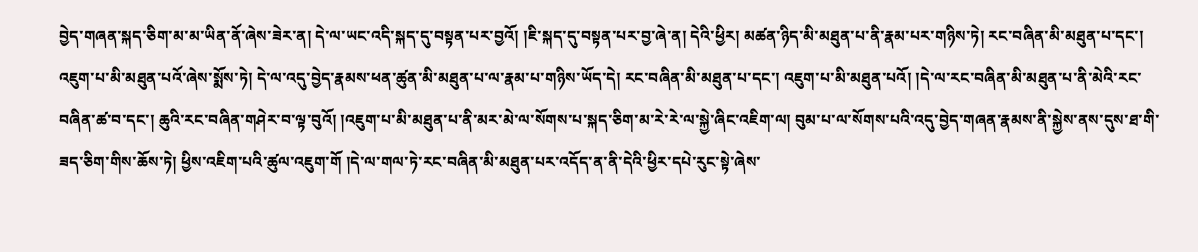བྱེད་གཞན་སྐད་ཅིག་མ་མ་ཡིན་ནོ་ཞེས་ཟེར་ན། དེ་ལ་ཡང་འདི་སྐད་དུ་བསྟན་པར་བྱའོ། །ཇི་སྐད་དུ་བསྟན་པར་བྱ་ཞེ་ན། དེའི་ཕྱིར། མཚན་ཉིད་མི་མཐུན་པ་ནི་རྣམ་པར་གཉིས་ཏེ། རང་བཞིན་མི་མཐུན་པ་དང་། འཇུག་པ་མི་མཐུན་པའོ་ཞེས་སྨོས་ཏེ། དེ་ལ་འདུ་བྱེད་རྣམས་ཕན་ཚུན་མི་མཐུན་པ་ལ་རྣམ་པ་གཉིས་ཡོད་དེ། རང་བཞིན་མི་མཐུན་པ་དང་། འཇུག་པ་མི་མཐུན་པའོ། །དེ་ལ་རང་བཞིན་མི་མཐུན་པ་ནི་མེའི་རང་བཞིན་ཚ་བ་དང་། ཆུའི་རང་བཞིན་གཤེར་བ་ལྟ་བུའོ། །འཇུག་པ་མི་མཐུན་པ་ནི་མར་མེ་ལ་སོགས་པ་སྐད་ཅིག་མ་རེ་རེ་ལ་སྐྱེ་ཞིང་འཇིག་ལ། བུམ་པ་ལ་སོགས་པའི་འདུ་བྱེད་གཞན་རྣམས་ནི་སྐྱེས་ནས་དུས་ཐ་གི་ཟད་ཅིག་གིས་ཆོས་ཏེ། ཕྱིས་འཇིག་པའི་ཚུལ་འཇུག་གོ །དེ་ལ་གལ་ཏེ་རང་བཞིན་མི་མཐུན་པར་འདོད་ན་ནི་དེའི་ཕྱིར་དཔེ་རུང་སྟེ་ཞེས་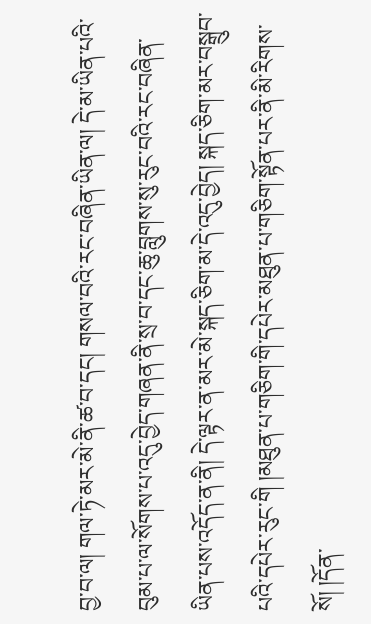བྱ་བ་ལ། གལ་ཏེ་མར་མེ་ནི་ཚ་བ་དང། གསལ་བའི་རང་བཞིན་ཡིན་ལ། དེ་མ་ཡིན་པའི་བུམ་པ་ལ་སོགས་པ་འདུ་བྱེད་གཞན་ནི་སྲ་བ་དང་ཆུ་བླུགས་སུ་རུང་བའི་རང་བཞིན་ཡིན་པས་འདོད་ན་ནི། དེ་ལྟར་ན་མར་མེ་སྐད་ཅིག་མ་དེ་འདུ་བྱེད། སྐད་ཅིག་མར་བསྒྲུབ་པའི་དཔེར་རུང་གི །མཐུན་པ་གཅིག་གི་དཔེར་མཐུན་པ་གཅིག་སྟོན་པར་ནི་མི་རིགས་སོ། །དོན་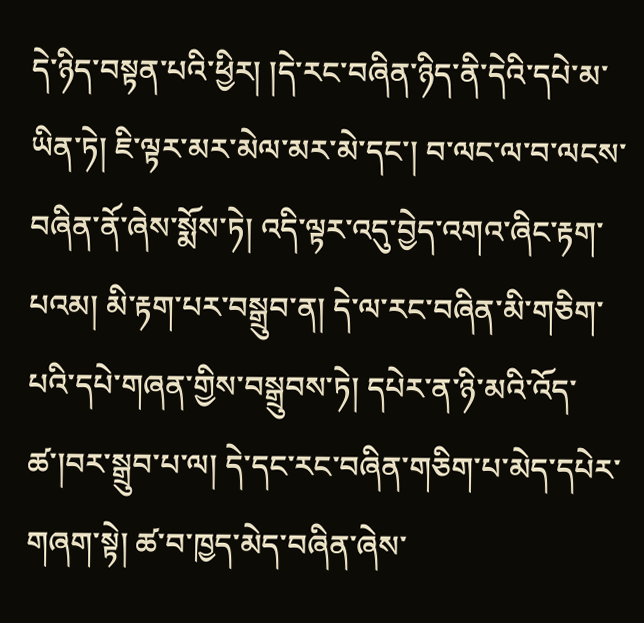དེ་ཉིད་བསྟན་པའི་ཕྱིར། །དེ་རང་བཞིན་ཉིད་ནི་དེའི་དཔེ་མ་ཡིན་ཏེ། ཇི་ལྟར་མར་མེལ་མར་མེ་དང་། བ་ལང་ལ་བ་ལངས་བཞིན་ནོ་ཞེས་སྨོས་ཏེ། འདི་ལྟར་འདུ་བྱེད་འགའ་ཞིང་རྟག་པའམ། མི་རྟག་པར་བསྒྲུབ་ན། དེ་ལ་རང་བཞིན་མི་གཅིག་པའི་དཔེ་གཞན་གྱིས་བསྒྲུབས་ཏེ། དཔེར་ན་ཉི་མའི་འོད་ཚ་།བར་སྒྲུབ་པ་ལ། དེ་དང་རང་བཞིན་གཅིག་པ་མེད་དཔེར་གཞག་སྟེ། ཚ་བ་ཁྱད་མེད་བཞིན་ཞེས་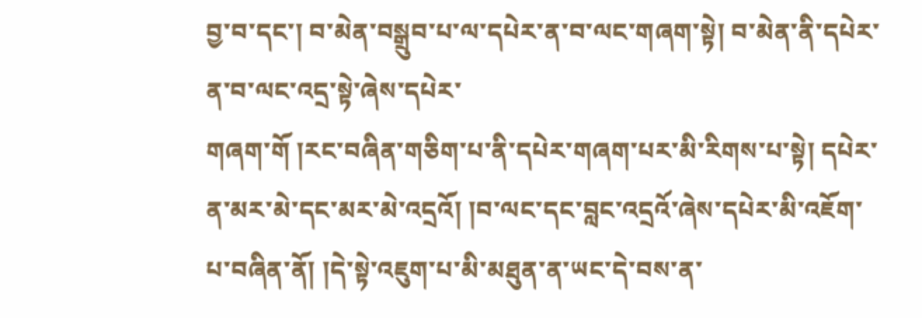བྱ་བ་དང་། བ་མེན་བསྒྲུབ་པ་ལ་དཔེར་ན་བ་ལང་གཞག་སྟེ། བ་མེན་ནི་དཔེར་ན་བ་ལང་འདྲ་སྟེ་ཞེས་དཔེར་
གཞག་གོ །རང་བཞིན་གཅིག་པ་ནི་དཔེར་གཞག་པར་མི་རིགས་པ་སྟེ། དཔེར་ན་མར་མེ་དང་མར་མེ་འདྲའོ། །བ་ལང་དང་བླང་འདྲའོ་ཞེས་དཔེར་མི་འཇོག་པ་བཞིན་ནོ། །དེ་སྟེ་འཇུག་པ་མི་མཐུན་ན་ཡང་དེ་བས་ན་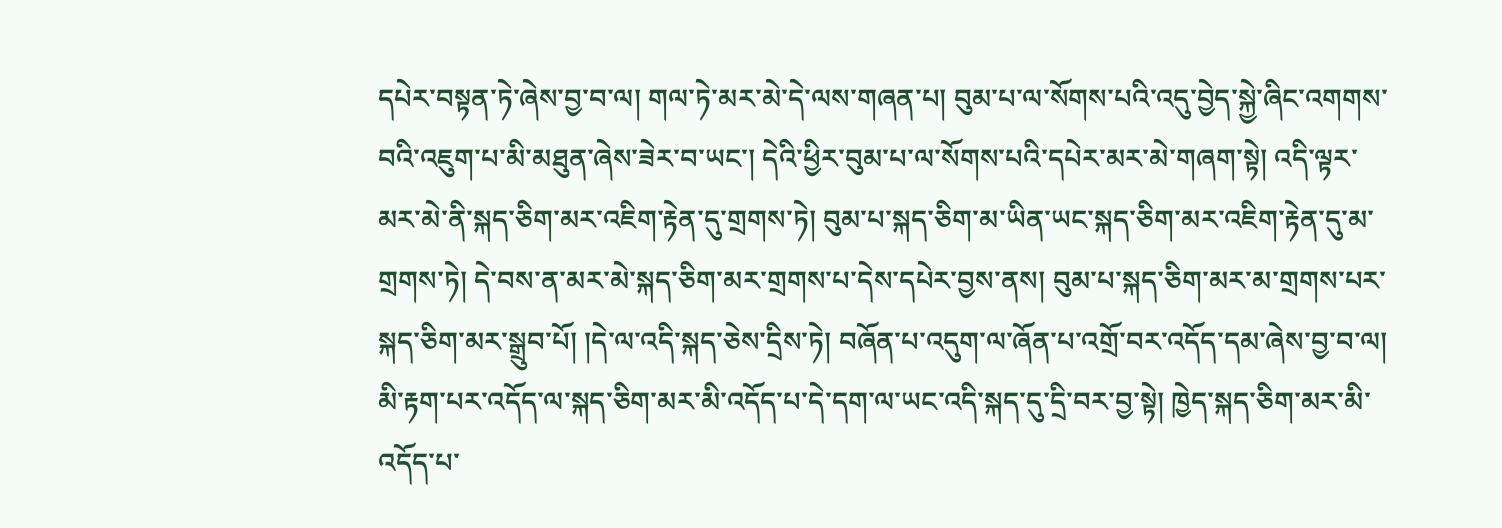དཔེར་བསྟན་ཏེ་ཞེས་བྱ་བ་ལ། གལ་ཏེ་མར་མེ་དེ་ལས་གཞན་པ། བུམ་པ་ལ་སོགས་པའི་འདུ་བྱེད་སྐྱེ་ཞིང་འགགས་བའི་འཇུག་པ་མི་མཐུན་ཞེས་ཟེར་བ་ཡང་། དེའི་ཕྱིར་བུམ་པ་ལ་སོགས་པའི་དཔེར་མར་མེ་གཞག་སྟེ། འདི་ལྟར་མར་མེ་ནི་སྐད་ཅིག་མར་འཇིག་རྟེན་དུ་གྲགས་ཏེ། བུམ་པ་སྐད་ཅིག་མ་ཡིན་ཡང་སྐད་ཅིག་མར་འཇིག་རྟེན་དུ་མ་གྲགས་ཏེ། དེ་བས་ན་མར་མེ་སྐད་ཅིག་མར་གྲགས་པ་དེས་དཔེར་བྱས་ནས། བུམ་པ་སྐད་ཅིག་མར་མ་གྲགས་པར་སྐད་ཅིག་མར་སྒྲུབ་པོ། །དེ་ལ་འདི་སྐད་ཅེས་དྲིས་ཏེ། བཞོན་པ་འདུག་ལ་ཞོན་པ་འགྲོ་བར་འདོད་དམ་ཞེས་བྱ་བ་ལ། མི་རྟག་པར་འདོད་ལ་སྐད་ཅིག་མར་མི་འདོད་པ་དེ་དག་ལ་ཡང་འདི་སྐད་དུ་དྲི་བར་བྱ་སྟེ། ཁྱེད་སྐད་ཅིག་མར་མི་འདོད་པ་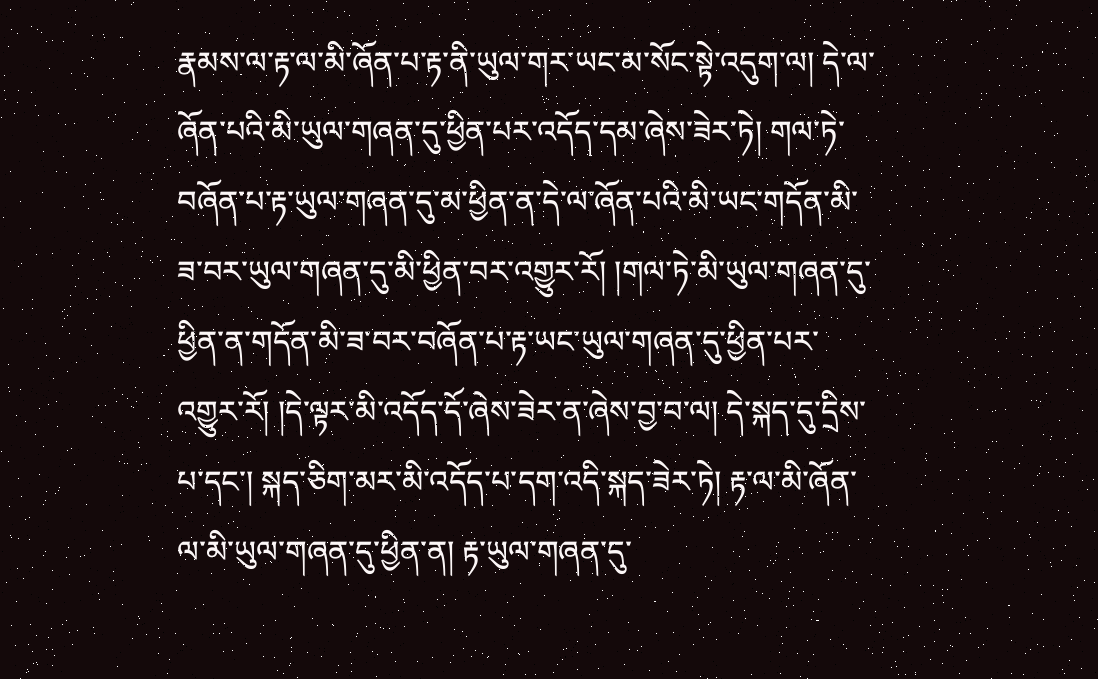རྣམས་ལ་རྟ་ལ་མི་ཞོན་པ་རྟ་ནི་ཡུལ་གར་ཡང་མ་སོང་སྟེ་འདུག་ལ། དེ་ལ་ཞོན་པའི་མི་ཡུལ་གཞན་དུ་ཕྱིན་པར་འདོད་དམ་ཞེས་ཟེར་ཏེ། གལ་ཏེ་བཞོན་པ་རྟ་ཡུལ་གཞན་དུ་མ་ཕྱིན་ན་དེ་ལ་ཞོན་པའི་མི་ཡང་གདོན་མི་ཟ་བར་ཡུལ་གཞན་དུ་མི་ཕྱིན་བར་འགྱུར་རོ། །གལ་ཏེ་མི་ཡུལ་གཞན་དུ་ཕྱིན་ན་གདོན་མི་ཟ་བར་བཞོན་པ་རྟ་ཡང་ཡུལ་གཞན་དུ་ཕྱིན་པར་འགྱུར་རོ། །དེ་ལྟར་མི་འདོད་དོ་ཞེས་ཟེར་ན་ཞེས་བྱ་བ་ལ། དེ་སྐད་དུ་དྲིས་པ་དང་། སྐད་ཅིག་མར་མི་འདོད་པ་དག་འདི་སྐད་ཟེར་ཏེ། རྟ་ལ་མི་ཞོན་ལ་མི་ཡུལ་གཞན་དུ་ཕྱིན་ན། རྟ་ཡུལ་གཞན་དུ་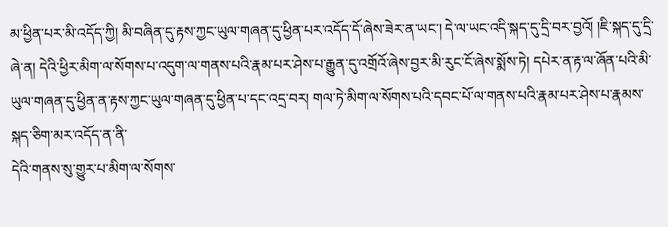མ་ཕྱིན་པར་མི་འདོད་ཀྱི། མི་བཞིན་དུ་རྟས་ཀྱང་ཡུལ་གཞན་དུ་ཕྱིན་པར་འདོད་དོ་ཞེས་ཟེར་ན་ཡང་། དེ་ལ་ཡང་འདི་སྐད་དུ་དྲི་བར་བྱའོ། །ཇི་སྐད་དུ་དྲི་ཞེ་ན། དེའི་ཕྱིར་མིག་ལ་སོགས་པ་འདུག་ལ་གནས་པའི་རྣམ་པར་ཤེས་པ་རྒྱུན་དུ་འགྲོའོ་ཞེས་བྱར་མི་རུང་ངོ་ཞེས་སྨོས་ཏེ། དཔེར་ན་རྟ་ལ་ཞོན་པའི་མི་ཡུལ་གཞན་དུ་ཕྱིན་ན་རྟས་ཀྱང་ཡུལ་གཞན་དུ་ཕྱིན་པ་དང་འདྲ་བར། གལ་ཏེ་མིག་ལ་སོགས་པའི་དབང་པོ་ལ་གནས་པའི་རྣམ་པར་ཤེས་པ་རྣམས་སྐད་ཅིག་མར་འདོད་ན་ནི་
དེའི་གནས་སུ་གྱུར་པ་མིག་ལ་སོགས་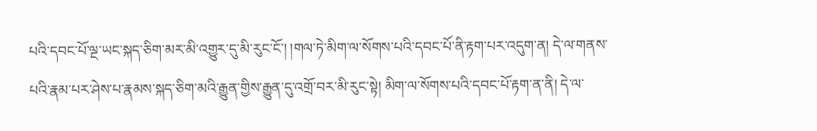པའི་དབང་པོ་ལྔ་ཡང་སྐད་ཅིག་མར་མི་འགྱུར་དུ་མི་རུང་ངོ་། །གལ་ཏེ་མིག་ལ་སོགས་པའི་དབང་པོ་ནི་རྟག་པར་འདུག་ན། དེ་ལ་གནས་པའི་རྣམ་པར་ཤེས་པ་རྣམས་སྐད་ཅིག་མའི་རྒྱུན་གྱིས་རྒྱུན་དུ་འགྲོ་བར་མི་རུང་སྟེ། མིག་ལ་སོགས་པའི་དབང་པོ་རྟག་ན་ནི། དེ་ལ་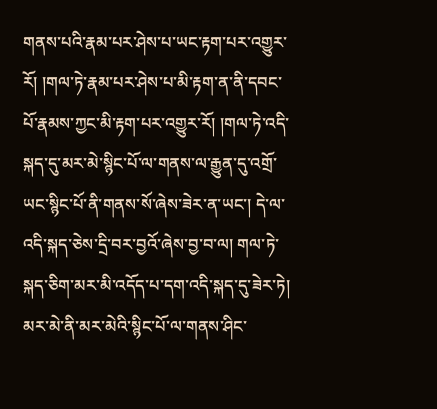གནས་པའི་རྣམ་པར་ཤེས་པ་ཡང་རྟག་པར་འགྱུར་རོ། །གལ་ཏེ་རྣམ་པར་ཤེས་པ་མི་རྟག་ན་ནི་དབང་པོ་རྣམས་ཀྱང་མི་རྟག་པར་འགྱུར་རོ། །གལ་ཏེ་འདི་སྐད་དུ་མར་མེ་སྙིང་པོ་ལ་གནས་ལ་རྒྱུན་དུ་འགྲོ་ཡང་སྙིང་པོ་ནི་གནས་སོ་ཞེས་ཟེར་ན་ཡང་། དེ་ལ་འདི་སྐད་ཅེས་དྲི་བར་བྱའོ་ཞེས་བྱ་བ་ལ། གལ་ཏེ་སྐད་ཅིག་མར་མི་འདོད་པ་དག་འདི་སྐད་དུ་ཟེར་ཏེ། མར་མེ་ནི་མར་མེའི་སྙིང་པོ་ལ་གནས་ཤིང་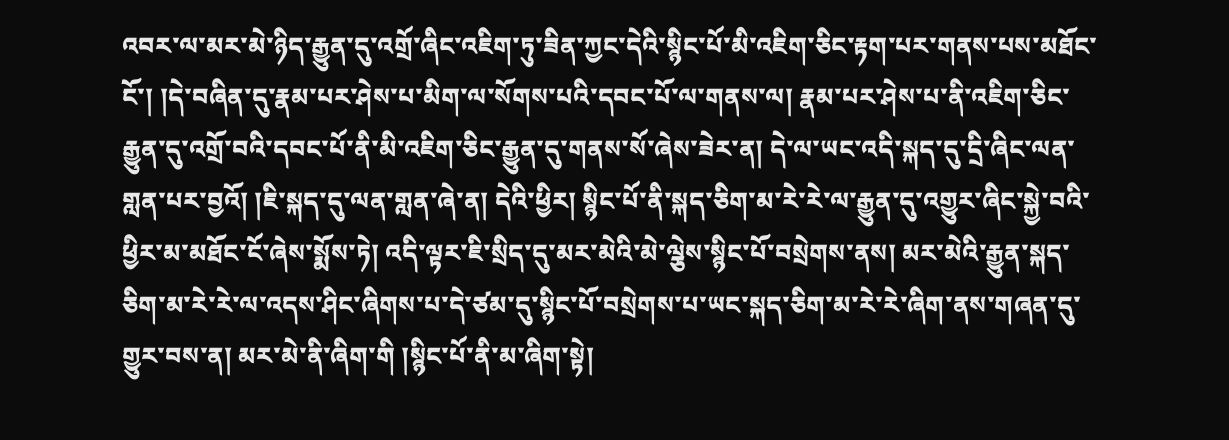འབར་ལ་མར་མེ་ཉིད་རྒྱུན་དུ་འགྲོ་ཞིང་འཇིག་ཏུ་ཟིན་ཀྱང་དེའི་སྙིང་པོ་མི་འཇིག་ཅིང་རྟག་པར་གནས་པས་མཐོང་ངོ་། །དེ་བཞིན་དུ་རྣམ་པར་ཤེས་པ་མིག་ལ་སོགས་པའི་དབང་པོ་ལ་གནས་ལ། རྣམ་པར་ཤེས་པ་ནི་འཇིག་ཅིང་རྒྱུན་དུ་འགྲོ་བའི་དབང་པོ་ནི་མི་འཇིག་ཅིང་རྒྱུན་དུ་གནས་སོ་ཞེས་ཟེར་ན། དེ་ལ་ཡང་འདི་སྐད་དུ་དྲི་ཞིང་ལན་གླན་པར་བྱའོ། །ཇི་སྐད་དུ་ལན་གླན་ཞེ་ན། དེའི་ཕྱིར། སྙིང་པོ་ནི་སྐད་ཅིག་མ་རེ་རེ་ལ་རྒྱུན་དུ་འགྱུར་ཞིང་སྐྱེ་བའི་ཕྱིར་མ་མཐོང་ངོ་ཞེས་སྨོས་ཏེ། འདི་ལྟར་ཇི་སྲིད་དུ་མར་མེའི་མེ་ལྕེས་སྙིང་པོ་བསྲེགས་ནས། མར་མེའི་རྒྱུན་སྐད་ཅིག་མ་རེ་རེ་ལ་འདས་ཤིང་ཞིགས་པ་དེ་ཙམ་དུ་སྙིང་པོ་བསྲེགས་པ་ཡང་སྐད་ཅིག་མ་རེ་རེ་ཞིག་ནས་གཞན་དུ་གྱུར་བས་ན། མར་མེ་ནི་ཞིག་གི །སྙིང་པོ་ནི་མ་ཞིག་སྟེ།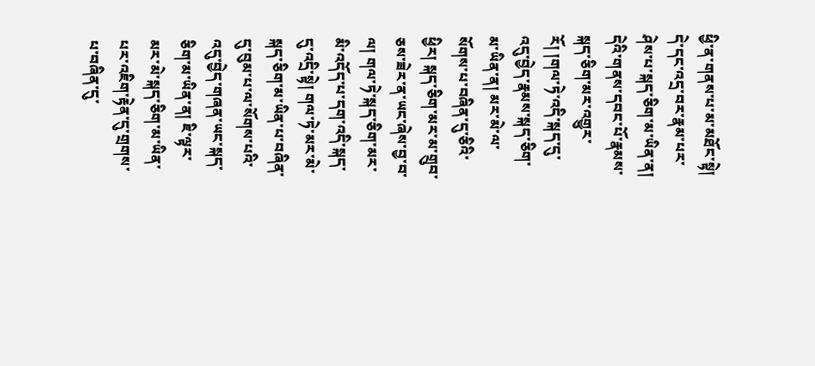ཕྱི་ན་གནས་པ་མ་མཐོང་སྟེ། དེ་དང་འདྲ་བར་རྣམ་པར་ཤེས་པ་སྐད་ཅིག་མ་ཡིན་ན། དེའི་གནས་དབང་པོ་རྣམས་སྐད་ཅིག་མར་འགྱུར་རོ། །གལ་ཏེ་འདི་སྐད་དུ་འདུ་བྱེད་རྣམས་སྐད་ཅིག་མ་ཡིན་ན། མར་མེ་ལ་སོགས་པ་བཞིན་དུ་ཅིའི་ཕྱིར། སྐད་ཅིག་མར་མ་གྲུབ་ཅས་ཟེར་ན་ཡང་ཞེས་བྱ་བ་ལ། གལ་ཏེ་སྐད་ཅིག་མར་མི་འདོད་པ་དག་འདི་སྐད་དུ་འདྲི་སྟེ། གལ་ཏེ་མར་མེ་སྐད་ཅིག་མ་ཡིན་པ་བཞིན་དུ་བུམ་པ་ལ་སོགས་པའི་འདུ་བྱེད་གཞན་ཡང་སྐད་ཅིག་མ་ཡིན་ན། ཇི་ལྟར་མར་མེ་སྐད་ཅིག་མ་ཡིན་པར་འཇིག་རྟེན་དུ་གྲགས་པ་བཞིན་དུ་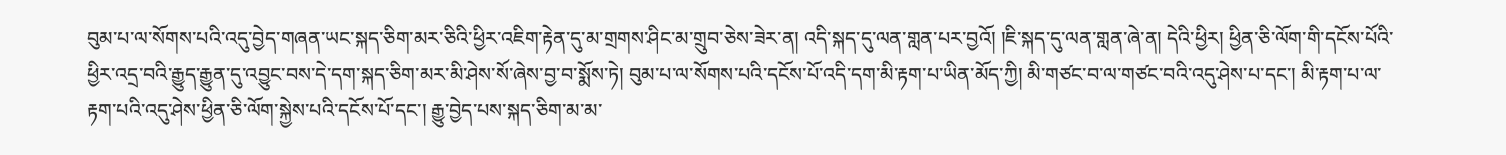བུམ་པ་ལ་སོགས་པའི་འདུ་བྱེད་གཞན་ཡང་སྐད་ཅིག་མར་ཅིའི་ཕྱིར་འཇིག་རྟེན་དུ་མ་གྲགས་ཤིང་མ་གྲུབ་ཅེས་ཟེར་ན། འདི་སྐད་དུ་ལན་གླན་པར་བྱའོ། །ཇི་སྐད་དུ་ལན་གླན་ཞེ་ན། དེའི་ཕྱིར། ཕྱིན་ཅི་ལོག་གི་དངོས་པོའི་ཕྱིར་འདྲ་བའི་རྒྱུད་རྒྱུན་དུ་འབྱུང་བས་དེ་དག་སྐད་ཅིག་མར་མི་ཤེས་སོ་ཞེས་བྱ་བ་སྨོས་ཏེ། བུམ་པ་ལ་སོགས་པའི་དངོས་པོ་འདི་དག་མི་རྟག་པ་ཡིན་མོད་ཀྱི། མི་གཙང་བ་ལ་གཙང་བའི་འདུ་ཤེས་པ་དང་། མི་རྟག་པ་ལ་རྟག་པའི་འདུ་ཤེས་ཕྱིན་ཅི་ལོག་སྐྱེས་པའི་དངོས་པོ་དང་། རྒྱུ་བྱེད་པས་སྐད་ཅིག་མ་མ་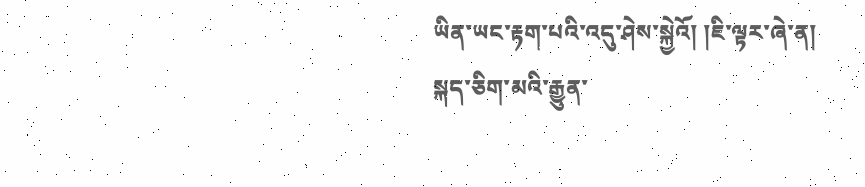ཡིན་ཡང་རྟག་པའི་འདུ་ཤེས་སྐྱེའོ། །ཇི་ལྟར་ཞེ་ན། སྐད་ཅིག་མའི་རྒྱུན་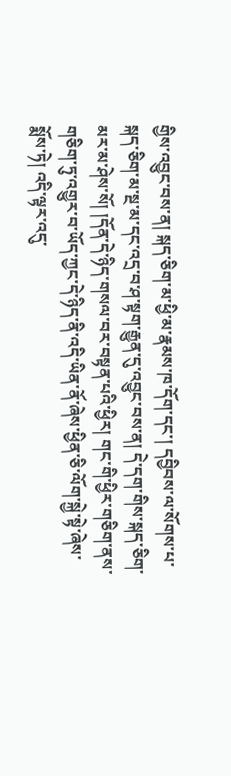གྱིས་འབྱུང་བས་ན། སྐད་ཅིག་མ་ཕྱི་མ་རྣམས་ཁ་དོག་དང་། དབྱིབས་ལ་སོགས་པ་སྐད་ཅིག་མ་སྔ་མ་དང་འདྲ་བ་ཤ་སྟག་རྒྱུན་དུ་འབྱུང་བས་ན། དེ་དག་གིས་སྐད་ཅིག་མར་མ་ཤེས་སོ། །དོན་དེ་ཉིད་གསལ་བར་བསྟན་པའི་ཕྱིར། གང་གི་ཕྱིར་གཅིག་ནས་གཅིག་ཏུ་འགྱུར་བ་ཡོད་ཀྱང་དེ་ཉིད་ནི་འདི་ཡིན་ནོ་ཞེས་ཕྱིན་ཅི་ལོག་སྐྱེ་སྟེ་ཞེས་སྨོས་ཏེ། འདི་ལྟར་འདུ་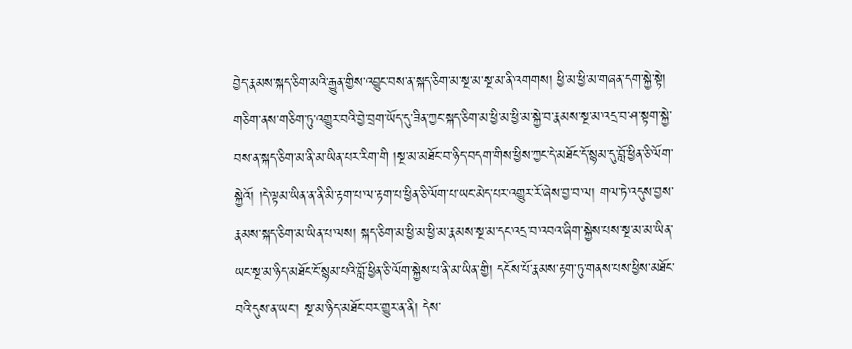བྱེད་རྣམས་སྐད་ཅིག་མའི་རྒྱུན་གྱིས་འབྱུང་བས་ན་སྐད་ཅིག་མ་སྔ་མ་སྔ་མ་ནི་འགགས། ཕྱི་མ་ཕྱི་མ་གཞན་དག་སྐྱེ་སྟེ། གཅིག་ནས་གཅིག་ཏུ་འགྱུར་བའི་བྱེ་བྲག་ཡོད་དུ་ཟིན་ཀྱང་སྐད་ཅིག་མ་ཕྱི་མ་ཕྱི་མ་སྐྱེ་བ་རྣམས་སྔ་མ་འདྲ་བ་ཤ་སྟག་སྐྱེ་བས་ན་སྐད་ཅིག་མ་ནི་མ་ཡིན་པར་རིག་གི །སྔ་མ་མཐོང་བ་ཉིད་བདག་གིས་ཕྱིས་ཀྱང་དེ་མཐོང་དོ་སྙམ་དུ་བློ་ཕྱིན་ཅི་ལོག་སྐྱེའོ། །དེ་ལྟམ་ཡིན་ན་ནི་མི་རྟག་པ་ལ་རྟག་པ་ཕྱིན་ཅི་ལོག་པ་ཡང་མེད་པར་འགྱུར་རོ་ཞེས་བྱ་བ་ལ། གལ་ཏེ་འདུས་བྱས་རྣམས་སྐད་ཅིག་མ་ཡིན་པ་ལས། སྐད་ཅིག་མ་ཕྱི་མ་ཕྱི་མ་རྣམས་སྔ་མ་དང་འདྲ་བ་འབའ་ཞིག་སྐྱེས་པས་སྔ་མ་མ་ཡིན་ཡང་སྔ་མ་ཉིད་མཐོང་ངོ་སྙམ་པའི་བློ་ཕྱིན་ཅི་ལོག་སྐྱེས་པ་ནི་མ་ཡིན་གྱི། དངོས་པོ་རྣམས་རྟག་ཏུ་གནས་པས་ཕྱིས་མཐོང་བའི་དུས་ན་ཡང་། སྔ་མ་ཉིད་མཐོང་བར་གྱུར་ན་ནི། དེས་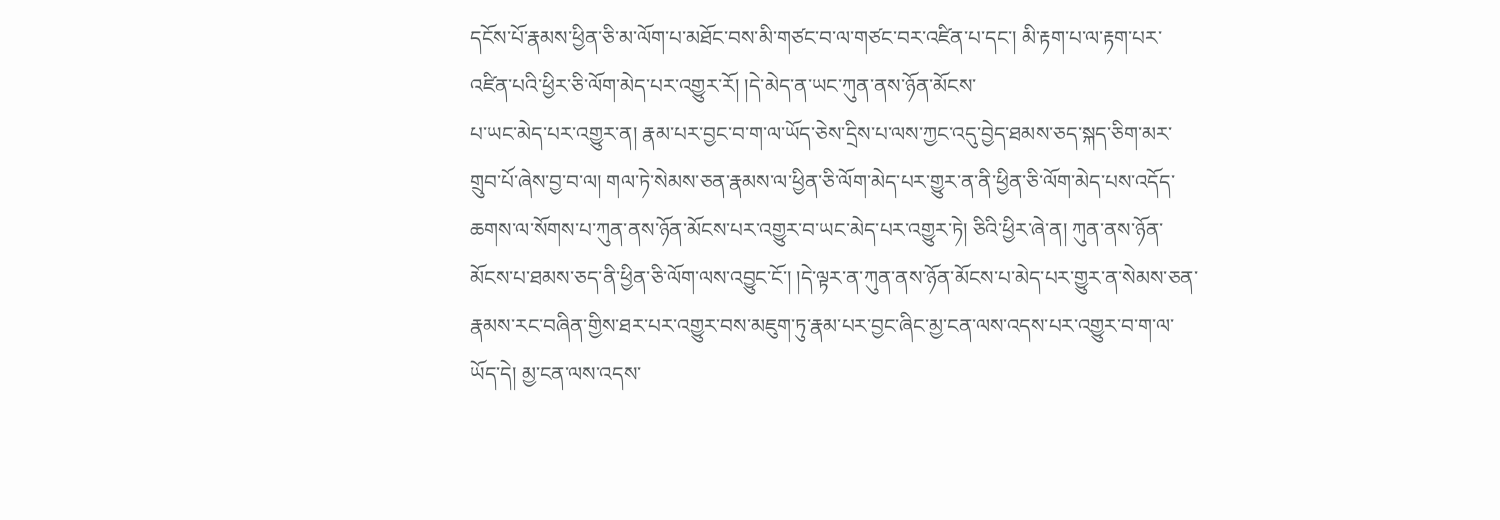དངོས་པོ་རྣམས་ཕྱིན་ཅི་མ་ལོག་པ་མཐོང་བས་མི་གཙང་བ་ལ་གཙང་བར་འཛིན་པ་དང་། མི་རྟག་པ་ལ་རྟག་པར་འཛིན་པའི་ཕྱིར་ཅི་ལོག་མེད་པར་འགྱུར་རོ། །དེ་མེད་ན་ཡང་ཀུན་ནས་ཉོན་མོངས་
པ་ཡང་མེད་པར་འགྱུར་ན། རྣམ་པར་བྱང་བ་ག་ལ་ཡོད་ཅེས་དྲིས་པ་ལས་ཀྱང་འདུ་བྱེད་ཐམས་ཅད་སྐད་ཅིག་མར་གྲུབ་པོ་ཞེས་བྱ་བ་ལ། གལ་ཏེ་སེམས་ཅན་རྣམས་ལ་ཕྱིན་ཅི་ལོག་མེད་པར་གྱུར་ན་ནི་ཕྱིན་ཅི་ལོག་མེད་པས་འདོད་ཆགས་ལ་སོགས་པ་ཀུན་ནས་ཉོན་མོངས་པར་འགྱུར་བ་ཡང་མེད་པར་འགྱུར་ཏེ། ཅིའི་ཕྱིར་ཞེ་ན། ཀུན་ནས་ཉོན་མོངས་པ་ཐམས་ཅད་ནི་ཕྱིན་ཅི་ལོག་ལས་འབྱུང་ངོ་། །དེ་ལྟར་ན་ཀུན་ནས་ཉོན་མོངས་པ་མེད་པར་གྱུར་ན་སེམས་ཅན་རྣམས་རང་བཞིན་གྱིས་ཐར་པར་འགྱུར་བས་མཇུག་ཏུ་རྣམ་པར་བྱང་ཞིང་མྱ་ངན་ལས་འདས་པར་འགྱུར་བ་ག་ལ་ཡོད་དེ། མྱ་ངན་ལས་འདས་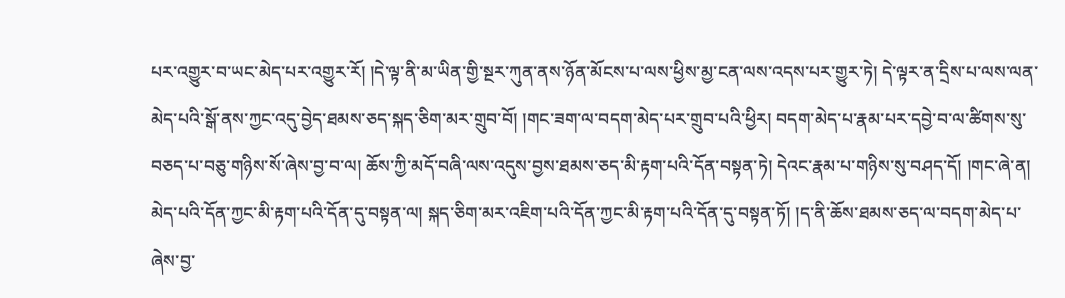པར་འགྱུར་བ་ཡང་མེད་པར་འགྱུར་རོ། །དེ་ལྟ་ནི་མ་ཡིན་གྱི་སྔར་ཀུན་ནས་ཉོན་མོངས་པ་ལས་ཕྱིས་མྱ་ངན་ལས་འདས་པར་གྱུར་ཏེ། དེ་ལྟར་ན་དྲིས་པ་ལས་ལན་མེད་པའི་སྒོ་ནས་ཀྱང་འདུ་བྱེད་ཐམས་ཅད་སྐད་ཅིག་མར་གྲུབ་བོ། །གང་ཟག་ལ་བདག་མེད་པར་གྲུབ་པའི་ཕྱིར། བདག་མེད་པ་རྣམ་པར་དབྱེ་བ་ལ་ཚིགས་སུ་བཅད་པ་བཅུ་གཉིས་སོ་ཞེས་བྱ་བ་ལ། ཆོས་ཀྱི་མདོ་བཞི་ལས་འདུས་བྱས་ཐམས་ཅད་མི་རྟག་པའི་དོན་བསྟན་ཏེ། དེའང་རྣམ་པ་གཉིས་སུ་བཤད་དོ། །གང་ཞེ་ན། མེད་པའི་དོན་ཀྱང་མི་རྟག་པའི་དོན་དུ་བསྟན་ལ། སྐད་ཅིག་མར་འཇིག་པའི་དོན་ཀྱང་མི་རྟག་པའི་དོན་དུ་བསྟན་ཏོ། །ད་ནི་ཆོས་ཐམས་ཅད་ལ་བདག་མེད་པ་ཞེས་བྱ་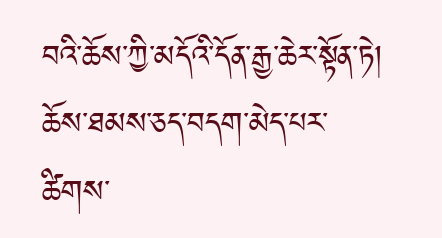བའི་ཆོས་ཀྱི་མདོའི་དོན་རྒྱ་ཆེར་སྟོན་ཏེ། ཆོས་ཐམས་ཅད་བདག་མེད་པར་ཚིགས་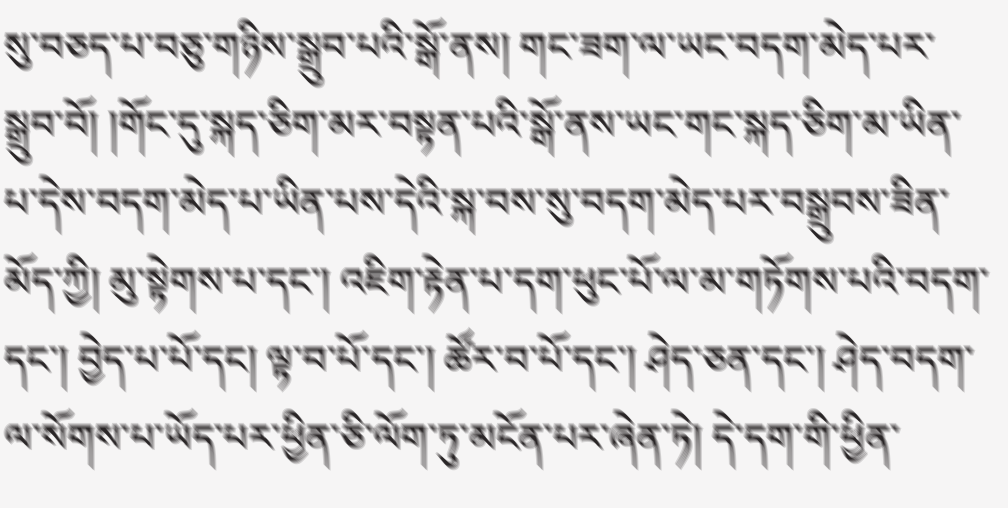སུ་བཅད་པ་བཅུ་གཉིས་སྒྲུབ་པའི་སྒོ་ནས། གང་ཟག་ལ་ཡང་བདག་མེད་པར་སྒྲུབ་བོ། །གོང་དུ་སྐད་ཅིག་མར་བསྟན་པའི་སྒོ་ནས་ཡང་གང་སྐད་ཅིག་མ་ཡིན་པ་དེས་བདག་མེད་པ་ཡིན་པས་དེའི་སྐ་བས་སུ་བདག་མེད་པར་བསྒྲུབས་ཟིན་མོད་ཀྱི། མུ་སྟེགས་པ་དང་། འཇིག་རྟེན་པ་དག་ཕུང་པོ་ལ་མ་གཏོགས་པའི་བདག་དང་། བྱེད་པ་པོ་དང། ལྟ་བ་པོ་དང་། ཚོར་བ་པོ་དང་། ཤེད་ཅན་དང་། ཤེད་བདག་ལ་སོགས་པ་ཡོད་པར་ཕྱིན་ཅི་ལོག་ཏུ་མངོན་པར་ཞེན་ཏེ། དེ་དག་གི་ཕྱིན་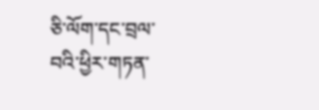ཅི་ལོག་དང་བྲལ་བའི་ཕྱིར་གཏན་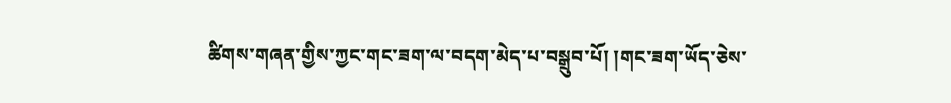ཚིགས་གཞན་གྱིས་ཀྱང་གང་ཟག་ལ་བདག་མེད་པ་བསྒྲུབ་པོ། །གང་ཟག་ཡོད་ཅེས་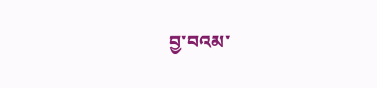བྱ་བའམ་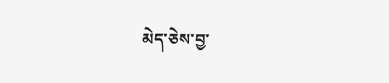མེད་ཅེས་བྱ་